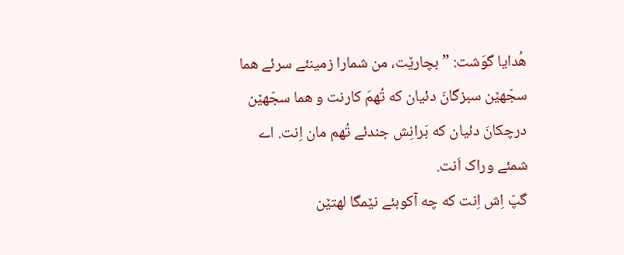هُدایا گوَشت: ”بچارێت، من شمارا زمینئے سرئے هما سجّهێن سبزگانَ دئیان که تُهمَ کارنت و هما سجّهێن درچکانَ دئیان که بَرانِش جندئے تُهم مان اِنت. اے شمئے وراک اَنت.
گپّ اِش اِنت که چه آکوبئے نێمگا لهتێن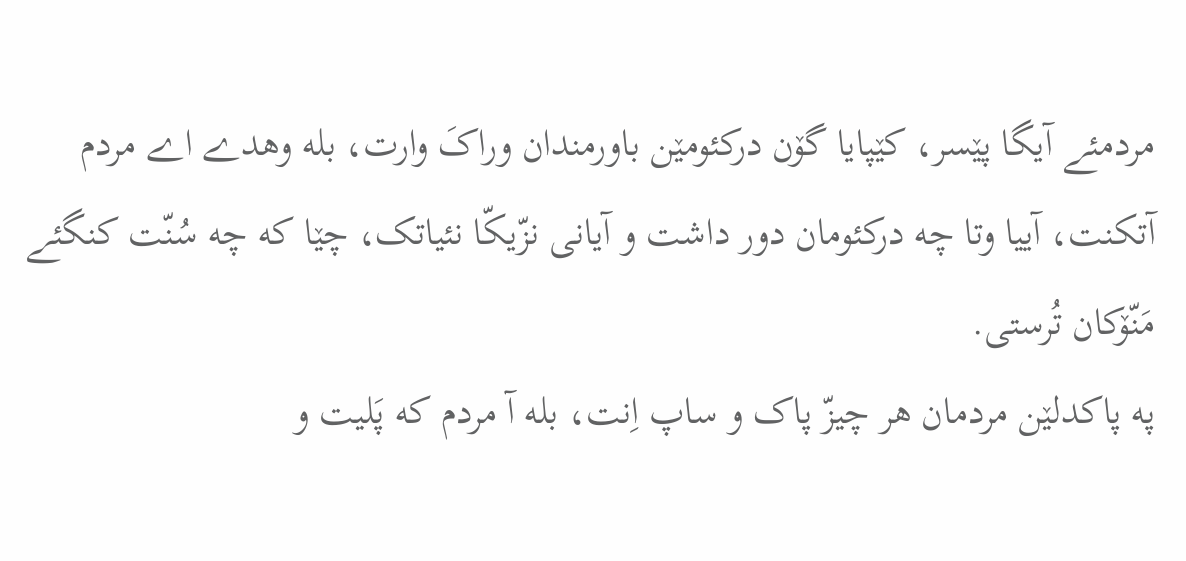مردمئے آیگا پێسر، کێپایا گۆن درکئومێن باورمندان وراکَ وارت، بله وهدے اے مردم آتکنت، آییا وتا چه درکئومان دور داشت و آیانی نزّیکّا نئیاتک، چێا که چه سُنّت کنگئے مَنّۆکان تُرستی.
په پاکدلێن مردمان هر چیزّ پاک و ساپ اِنت، بله آ مردم که پَلیت و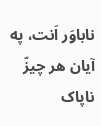ناباوَر اَنت، په آیان هر چیزّ ناپاک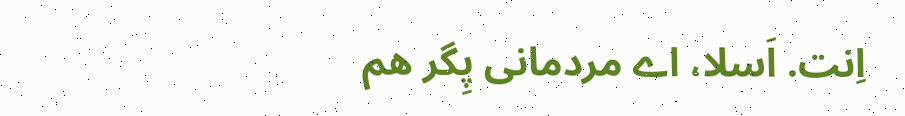اِنت. اَسلا، اے مردمانی پِگر هم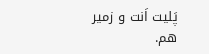پَلیت اَنت و زمیر هم.